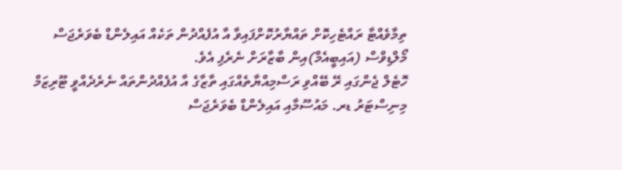ތިމާވެއްޓާ ރައްޓެހިކޮށް ތައްޔާރުކޮށްފައިވާ އާ އުފެއްދުން ތަކެއް އައިލެންޑް ބެވަރެޖަސް މޯލްޑިވްސް (އައިބީއެމް)އިން ބާޒާރަށް ނެރެފި އެވެ.
ހޮޓެލް ޖެންގައި ރޭ ބޭއްވި ރަސްމިއްޔާތެއްގައި ތާޒާގެ އާ އުފެއްދުންތައް ނެރެދެއްވީ ޓޫރިޒަމް މިނިސްޓަރު ޑރ. މައުސޫމާއި އައިލެންޑް ބެވަރެޖަސް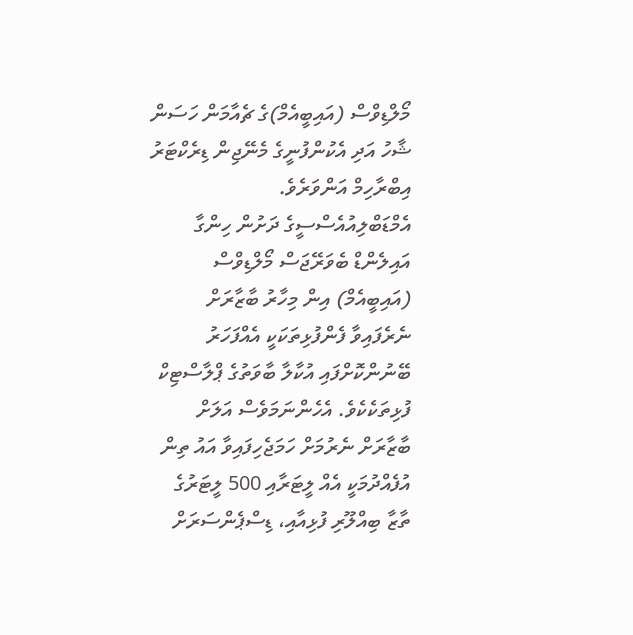މޯލްޑިވްސް (އައިބީއެމް)ގެ ޗެއާމަން ހަސަން ޝާހު އަދި އެކުންފުނީގެ މެނޭޖިން ޑިރެކްޓަރު އިބްރާހިމް އަންވަރެވެ.
އެމްޑަބްލިއުއެސްސީގެ ދަށުން ހިންގާ އައިލެންޑް ބެވަރޭޖަސް މޯލްޑިވްސް (އައިބީއެމް) އިން މިހާރު ބާޒާރަށް ނެރެފައިވާ ފެންފުޅިތަކަކީ އެއްފަހަރު ބޭނުންކޮށްފައި އުކާލާ ބާވަތުގެ ޕްލާސްޓިކް ފުޅިތަކެކެވެ. އެހެންނަމަވެސް އަލަށް ބާޒާރަށް ނެރުމަށް ހަމަޖެހިފައިވާ އައު ތިން އުފެއްދުމަކީ އެއް ލީޓަރާއި 500 ލީޓަރުގެ ތާޒާ ބިއްލޫރި ފުޅިއާއި، ޑިސްޕެންސަރަށް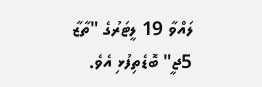ލައްވާ 19 ލީޓަރުގެ "ތާޒާ 5ޖީ" ބޮޑެތިފުޅި އެވެ.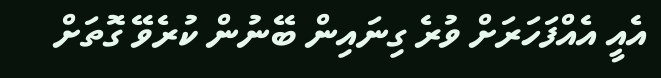އެއީ އެއްފަހަރަށް ވުރެ ގިނައިން ބޭނުން ކުރެވޭ ގޮތަށް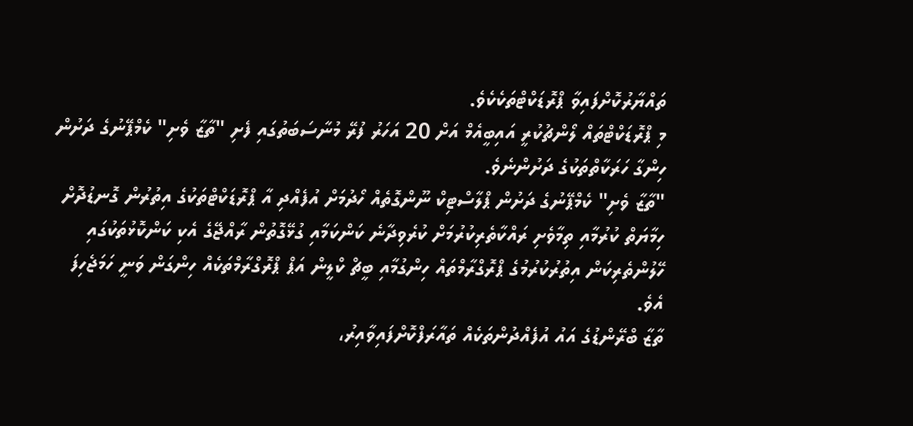ތައްޔާރުކޮށްފައިވާ ޕްރޮޑަކްޓްތަކެކެވެ.
މި ޕްރޮޑަކްޓްތައް ލޯންޗުކުރީ އައިބީއެމް އަށް 20 އަހަރު ފުރޭ މުނާސަބަތުގައި ފެށި "ތާޒާ ވެށި" ކެމްޕޭނުގެ ދަށުން ހިންގާ ހަރަކާތްތަކުގެ ދަށުންނެވެ.
"ތާޒާ ވެށި" ކެމްޕޭނުގެ ދަށުން ޕްލާސްޓިކް ނޫންގޮތެއް ހޯދުމަށް އުފެއްދި އާ ޕްރޮޑަކްޓްތަކުގެ އިތުރުން ގޮނޑުދޮށް ހިމާޔަތް ކުރުމާއި ތިމާވެށި ރައްކާތެރިކުރުމަށް ކުރެވިދާނެ ކަންކަމާއި ގުޅޭގޮތުން ރާއްޖޭގެ އެކި ކަންކޮޅުތަކުގައި ހޭލުންތެރިކަން އިތުރުކުރުމުގެ ޕްރޮގްރާމްތައް ހިންގުމާއި ބީޗް ކްލީން އަޕް ޕްރޮގްރާމްތަކެއް ހިންގަން ވަނީ ހަމަޖެހިފަ އެވެ.
ތާޒާ ބްރޭންޑުގެ އައު އުފެއްދުންތަކެއް ތައާރަފްކޮށްފައިވާއިރު،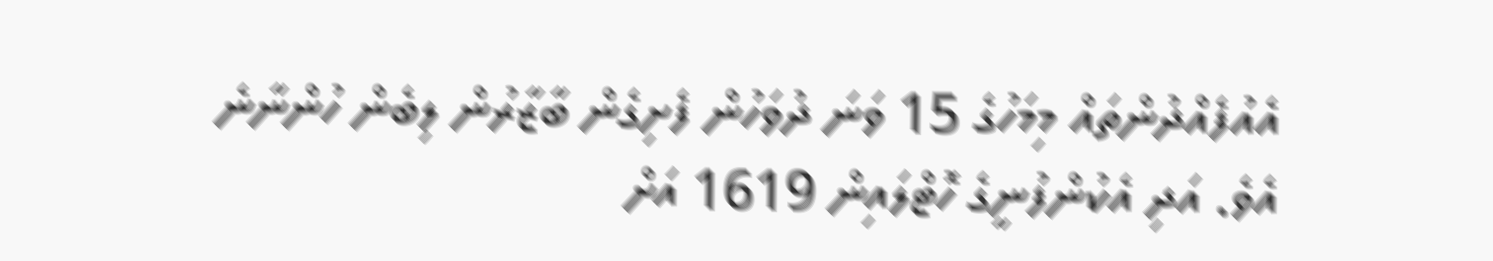އެއުފެއްދުންތައް މިމަހުގެ 15 ވަނަ ދުވަހުން ފެށިގެން ބާޒާރުން ލިބެން ހުންނާނެ އެވެ. އަދި އެކުންފުނީގެ ހޮޓްލައިން 1619 އަށް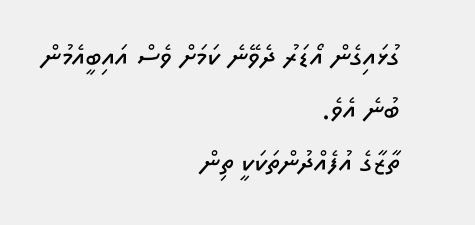ގުޅައިގެން އޯޑަރު ދެވޭނެ ކަމަށް ވެސް އައިބީއެމުން ބުނެ އެވެ.
ތާޒާގެ އުފެއްދުންތަކަކީ ތިން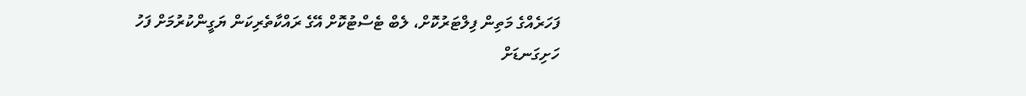ފަހަރެއްގެ މަތިން ފިލްޓަރުކޮށް، ލެބް ޓެސްޓުކޮށް އޭގެ ރައްކާތެރިކަން ޔަގީންކުރުމަށް ފަހު ހަށިގަނޑަށް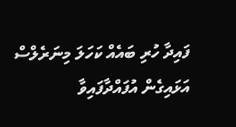ފައިދާ ހުރި ބައެއް ކަހަލަ މިނަރެލްސް އަޅައިގެން އުފައްދާފައިވާ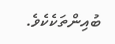ބުއިންތަކެކެވެ.